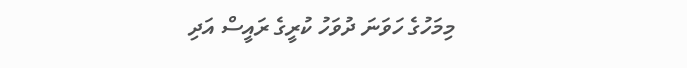މިމަހުގެ ހަވަނަ ދުވަހު ކުރީގެ ރައީސް އަދި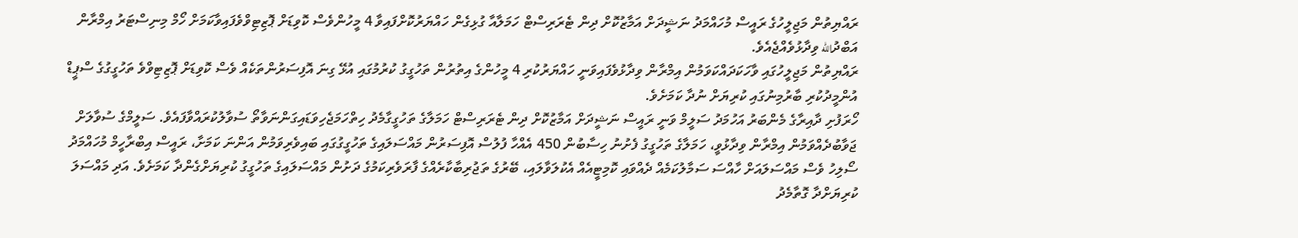ރައްޔިތުން މަޖިލީހުގެ ރައީސް މުހައްމަދު ނަޝީދަށް އަމާޒުކޮށް ދިން ޓެރަރިސްޓް ހަމަލާއާ ގުޅިގެން ހައްޔަރުކޮށްފައިވާ 4 މީހުންވެސް ކޮވިޑަށް ޕޮޒިޓިވްވެފައިވާކަމަށް ހޯމް މިނިސްޓަރު އިމްރާން އަބްދުالله ވިދާޅުވެއްޖެއެވެ.
ރައްޔިތުން މަޖިލީހުގައި ވާހަކަދައްކަވަމުން އިމްރާން ވިދާޅުވެފައިވަނީ ހައްޔަރުކުރި 4 މީހުންގެ އިތުރުން ތަހުގީގު ކުރުމުގައި އުޅޭ ގިނަ އޮފިސަރުންތަކެއް ވެސް ކޮވިޑަށް ޕޮޒިޓިވްވެ ތަހުގީގުގެ ސްޕީޑް އުންމީދުކުރި ބާރުމިނުގައި ކުރިޔަށް ނުދާ ކަމަށެވެ.
ހޯރަފުށި ދާއިރާގެ މެންބަރު އަހުމަދު ސަލީމް ވަނީ ރައީސް ނަޝީދަށް އަމާޒުކޮށް ދިން ޓެރަރިސްޓް ހަމަލާގެ ތަހުގީގާމެދު ހިތްހަމަޖެހިވަޑައިގަންނަވާތޯ ސުވާލުކުރައްވާފައެވެ. ސަލީމްގެ ސުވާލަށް ޖަވާބުދެއްވަމުން އިމްރާން ވިދާޅުވީ، ހަމަލާގެ ތަހުގީގު ފެށުނު ހިސާބުން 450 އެއްހާ ފުލުސް އޮފިސަރުން މައްސަލައިގެ ތަހުގީގުގައި ބައިވެރިވަމުން އަންނަ ކަމަށާ، ރައީސް އިބްރާހީމް މުހައްމަދު ސޯލިހު ވެސް މައްސަލައަށް ހާއްސަ ސަމާލުކަމެއް ދެއްވައި ކޮމިޓީއެއް އެކުލަވާލައި، ބޭރުގެ ތަޖުރިބާކާރެއްގެ ފާރަވެރިކަމުގެ ދަށުން މައްސަލައިގެ ތަހުގީގު ކުރިޔަށްގެންދާ ކަމަށެވެ. އަދި މައްސަލަ ކުރިޔަށްދާ ގޮތާމެދު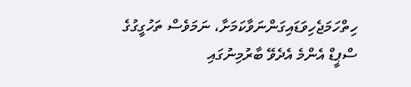ހިތްހަމަޖެހިވަޑައިގަންނަވާކަމަށާ، ނަމަވެސް ތަހުގީގުގެ ސްޕީޑް އެންމެ އެދެވޭ ބާރުމިނުގައި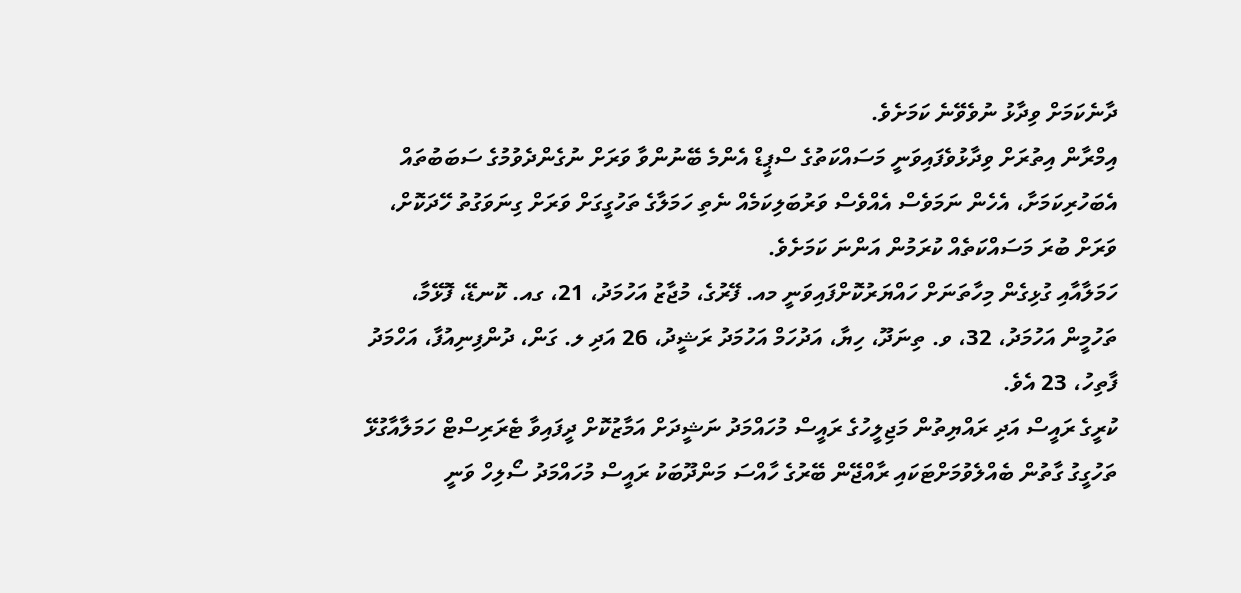ދާނެކަމަށް ވިދާޅު ނުވެވޭނެ ކަމަށެވެ.
އިމްރާން އިތުރަށް ވިދާޅުވެފައިވަނީ މަސައްކަތުގެ ސްޕީޑް އެންމެ ބޭނުންވާ ވަރަށް ނުގެންދެވުމުގެ ސަބަބުތައް އެބަހުރިކަމަށާ، އެހެން ނަމަވެސް އެއްވެސް ވަރުބަލިކަމެއް ނެތި ހަމަލާގެ ތަހުގީގަށް ވަރަށް ގިނަވަގުތު ހޭދަކޮށް، ވަރަށް ބުރަ މަސައްކަތެއް ކުރަމުން އަންނަ ކަމަށެވެ.
ހަމަލާއާއި ގުޅިގެން މިހާތަނަށް ހައްޔަރުކޮށްފައިވަނީ މއ. ފޭރުގެ، މުޖާޒު އަހުމަދު، 21، ގއ. ކޮނޑޭ، ފޮޅޭމާ، ތަހުމީން އަހުމަދު، 32، ވ. ތިނަދޫ، ހިޔާ، އަދުހަމް އަހުމަދު ރަޝީދު، 26 އަދި ލ. ގަން، ދުންފިނިއުފާ، އަހްމަދު ފާތިހު، 23 އެވެ.
ކުރީގެ ރައީސް އަދި ރައްޔިތުން މަޖިލީހުގެ ރައީސް މުހައްމަދު ނަޝީދަށް އަމާޒުކޮށް ދީފައިވާ ޓެރަރިސްޓް ހަމަލާއާގުޅޭ ތަހުގީގު ގާތުން ބެއްލެވުމަށްޓަކައި ރާއްޖޭން ބޭރުގެ ހާއްސަ މަންދޫބަކު ރައީސް މުހައްމަދު ސޯލިހް ވަނީ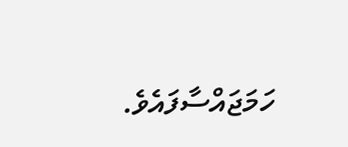ހަމަޖައްސާފައެވެ.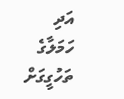އަދި ހަމަލާގެ ތަހުގީގަށް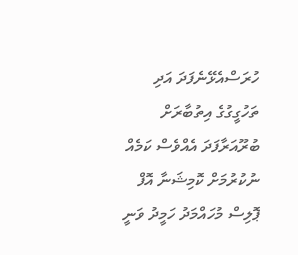ހުރަސްއެޅޭނެފަދަ އަދި ތަހުގީގުގެ އިތުބާރަށް ބުރޫއަރާފަދަ އެއްވެސް ކަމެއް ނުކުރުމަށް ކޮމިޝަނާ އޮފް ޕޮލިސް މުހައްމަދު ހަމީދު ވަނީ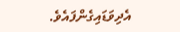އެދިވަޑައިގެންފައެވެ.